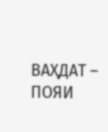ВАҲДАТ – ПОЯИ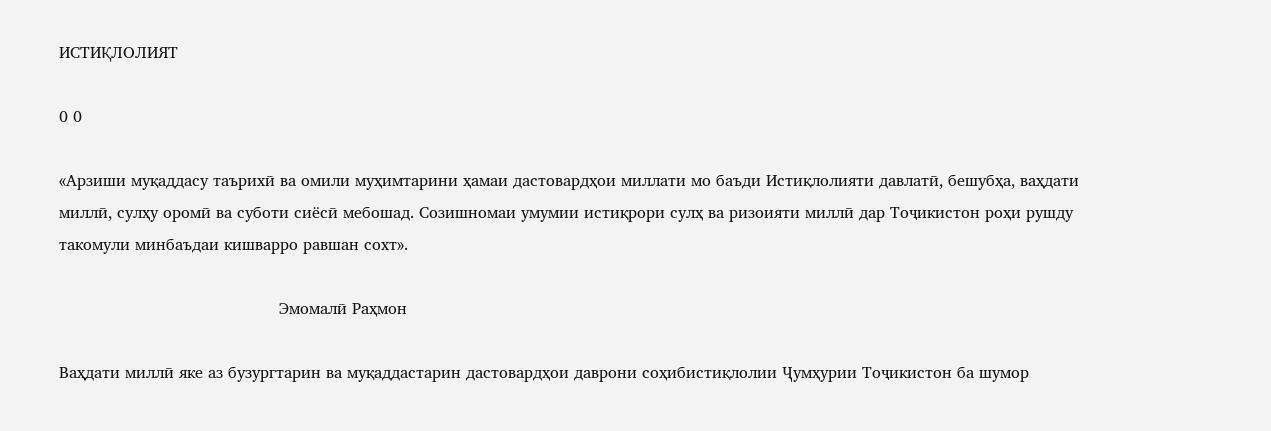ИСТИҚЛОЛИЯТ

0 0

«Арзиши муқаддасу таърихӣ ва омили муҳимтарини ҳамаи дастовардҳои миллати мо баъди Истиқлолияти давлатӣ, бешубҳа, ваҳдати миллӣ, сулҳу оромӣ ва суботи сиёсӣ мебошад. Созишномаи умумии истиқрори сулҳ ва ризоияти миллӣ дар Тоҷикистон роҳи рушду такомули минбаъдаи кишварро равшан сохт».

                                            Эмомалӣ Раҳмон

Ваҳдати миллӣ яке аз бузургтарин ва муқаддастарин дастовардҳои даврони соҳибистиқлолии Ҷумҳурии Тоҷикистон ба шумор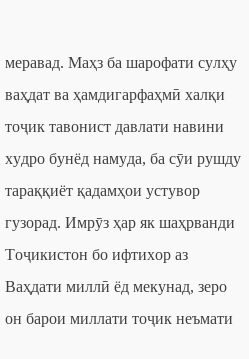меравад. Маҳз ба шарофати сулҳу ваҳдат ва ҳамдигарфаҳмӣ халқи тоҷик тавонист давлати навини худро бунёд намуда, ба сӯи рушду тараққиёт қадамҳои устувор гузорад. Имрӯз ҳар як шаҳрванди Тоҷикистон бо ифтихор аз Ваҳдати миллӣ ёд мекунад, зеро он барои миллати тоҷик неъмати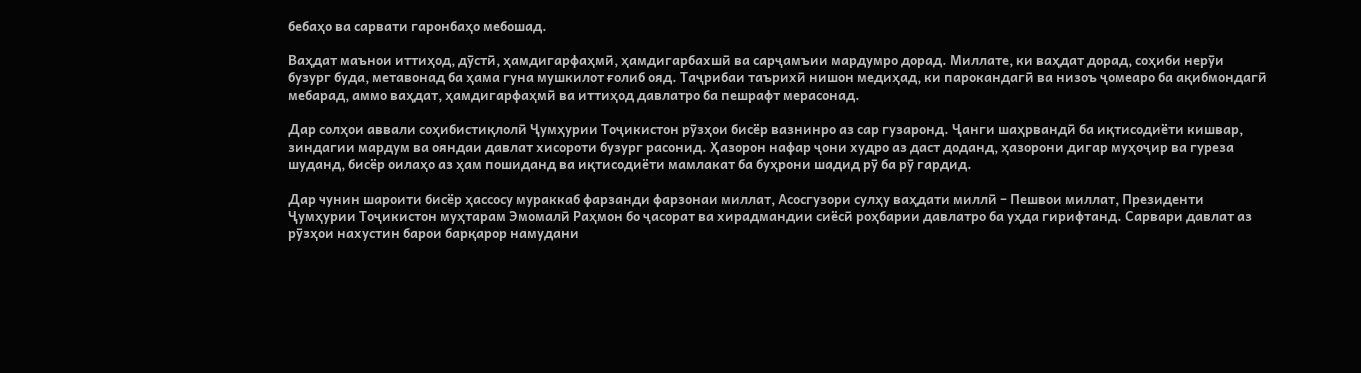бебаҳо ва сарвати гаронбаҳо мебошад.

Ваҳдат маънои иттиҳод, дӯстӣ, ҳамдигарфаҳмӣ, ҳамдигарбахшӣ ва сарҷамъии мардумро дорад. Миллате, ки ваҳдат дорад, соҳиби нерӯи бузург буда, метавонад ба ҳама гуна мушкилот ғолиб ояд. Таҷрибаи таърихӣ нишон медиҳад, ки парокандагӣ ва низоъ ҷомеаро ба ақибмондагӣ мебарад, аммо ваҳдат, ҳамдигарфаҳмӣ ва иттиҳод давлатро ба пешрафт мерасонад.

Дар солҳои аввали соҳибистиқлолӣ Ҷумҳурии Тоҷикистон рӯзҳои бисёр вазнинро аз сар гузаронд. Ҷанги шаҳрвандӣ ба иқтисодиёти кишвар, зиндагии мардум ва ояндаи давлат хисороти бузург расонид. Ҳазорон нафар ҷони худро аз даст доданд, ҳазорони дигар муҳоҷир ва гуреза шуданд, бисёр оилаҳо аз ҳам пошиданд ва иқтисодиёти мамлакат ба буҳрони шадид рӯ ба рӯ гардид.

Дар чунин шароити бисёр ҳассосу мураккаб фарзанди фарзонаи миллат, Асосгузори сулҳу ваҳдати миллӣ – Пешвои миллат, Президенти Ҷумҳурии Тоҷикистон муҳтарам Эмомалӣ Раҳмон бо ҷасорат ва хирадмандии сиёсӣ роҳбарии давлатро ба уҳда гирифтанд. Сарвари давлат аз рӯзҳои нахустин барои барқарор намудани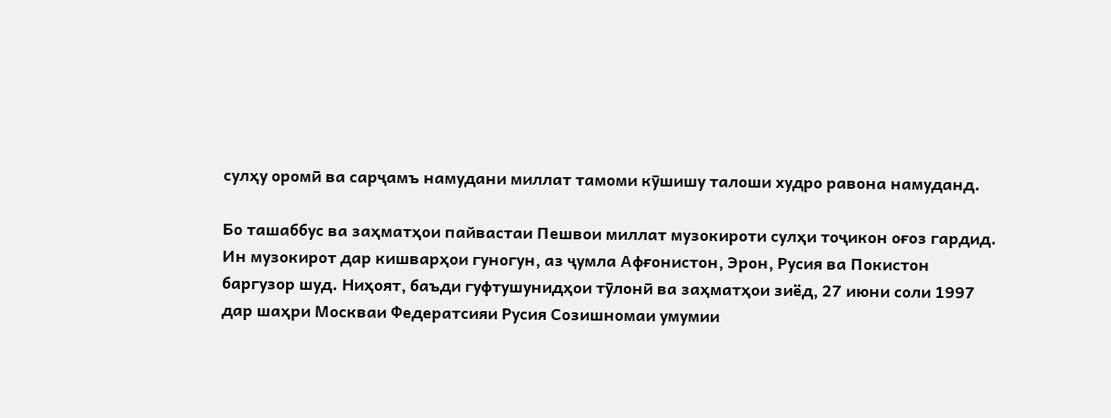сулҳу оромӣ ва сарҷамъ намудани миллат тамоми кӯшишу талоши худро равона намуданд.

Бо ташаббус ва заҳматҳои пайвастаи Пешвои миллат музокироти сулҳи тоҷикон оғоз гардид. Ин музокирот дар кишварҳои гуногун, аз ҷумла Афғонистон, Эрон, Русия ва Покистон баргузор шуд. Ниҳоят, баъди гуфтушунидҳои тӯлонӣ ва заҳматҳои зиёд, 27 июни соли 1997 дар шаҳри Москваи Федератсияи Русия Созишномаи умумии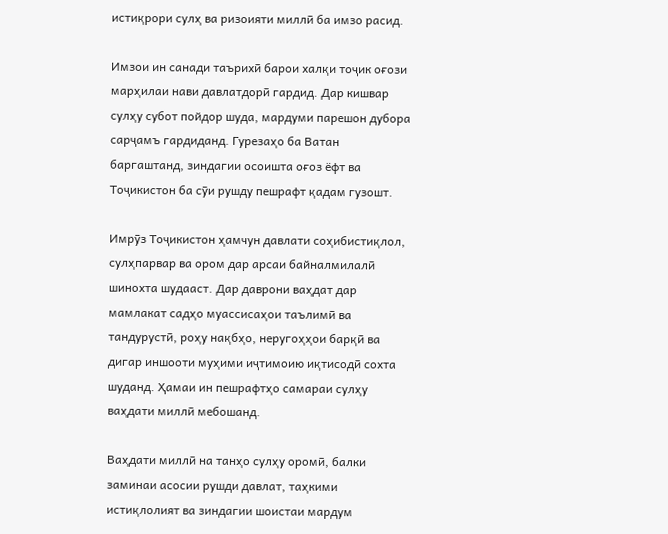истиқрори сулҳ ва ризоияти миллӣ ба имзо расид.

Имзои ин санади таърихӣ барои халқи тоҷик оғози марҳилаи нави давлатдорӣ гардид. Дар кишвар сулҳу субот пойдор шуда, мардуми парешон дубора сарҷамъ гардиданд. Гурезаҳо ба Ватан баргаштанд, зиндагии осоишта оғоз ёфт ва Тоҷикистон ба сӯи рушду пешрафт қадам гузошт.

Имрӯз Тоҷикистон ҳамчун давлати соҳибистиқлол, сулҳпарвар ва ором дар арсаи байналмилалӣ шинохта шудааст. Дар даврони ваҳдат дар мамлакат садҳо муассисаҳои таълимӣ ва тандурустӣ, роҳу нақбҳо, неругоҳҳои барқӣ ва дигар иншооти муҳими иҷтимоию иқтисодӣ сохта шуданд. Ҳамаи ин пешрафтҳо самараи сулҳу ваҳдати миллӣ мебошанд.

Ваҳдати миллӣ на танҳо сулҳу оромӣ, балки заминаи асосии рушди давлат, таҳкими истиқлолият ва зиндагии шоистаи мардум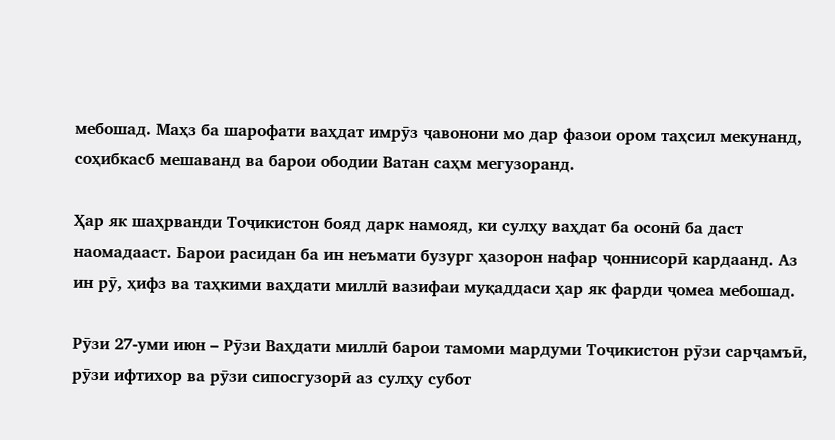мебошад. Маҳз ба шарофати ваҳдат имрӯз ҷавонони мо дар фазои ором таҳсил мекунанд, соҳибкасб мешаванд ва барои ободии Ватан саҳм мегузоранд.

Ҳар як шаҳрванди Тоҷикистон бояд дарк намояд, ки сулҳу ваҳдат ба осонӣ ба даст наомадааст. Барои расидан ба ин неъмати бузург ҳазорон нафар ҷоннисорӣ кардаанд. Аз ин рӯ, ҳифз ва таҳкими ваҳдати миллӣ вазифаи муқаддаси ҳар як фарди ҷомеа мебошад.

Рӯзи 27-уми июн – Рӯзи Ваҳдати миллӣ барои тамоми мардуми Тоҷикистон рӯзи сарҷамъӣ, рӯзи ифтихор ва рӯзи сипосгузорӣ аз сулҳу субот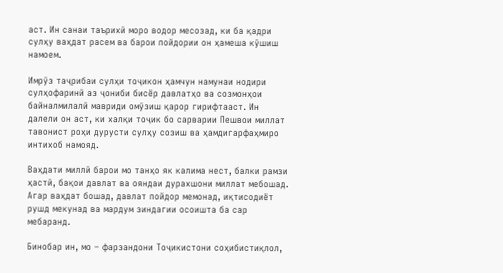аст. Ин санаи таърихӣ моро водор месозад, ки ба қадри сулҳу ваҳдат расем ва барои пойдории он ҳамеша кӯшиш намоем.

Имрӯз таҷрибаи сулҳи тоҷикон ҳамчун намунаи нодири сулҳофаринӣ аз ҷониби бисёр давлатҳо ва созмонҳои байналмилалӣ мавриди омӯзиш қарор гирифтааст. Ин далели он аст, ки халқи тоҷик бо сарварии Пешвои миллат тавонист роҳи дурусти сулҳу созиш ва ҳамдигарфаҳмиро интихоб намояд.

Ваҳдати миллӣ барои мо танҳо як калима нест, балки рамзи ҳастӣ, бақои давлат ва ояндаи дурахшони миллат мебошад. Агар ваҳдат бошад, давлат пойдор мемонад, иқтисодиёт рушд мекунад ва мардум зиндагии осоишта ба сар мебаранд.

Бинобар ин, мо – фарзандони Тоҷикистони соҳибистиқлол,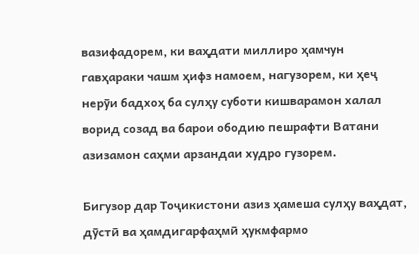вазифадорем, ки ваҳдати миллиро ҳамчун гавҳараки чашм ҳифз намоем, нагузорем, ки ҳеҷ нерӯи бадхоҳ ба сулҳу суботи кишварамон халал ворид созад ва барои ободию пешрафти Ватани азизамон саҳми арзандаи худро гузорем.

Бигузор дар Тоҷикистони азиз ҳамеша сулҳу ваҳдат, дӯстӣ ва ҳамдигарфаҳмӣ ҳукмфармо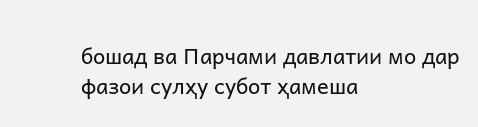бошад ва Парчами давлатии мо дар фазои сулҳу субот ҳамеша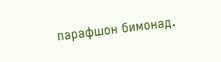парафшон бимонад.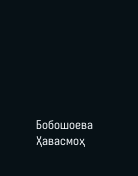Бобошоева Ҳавасмоҳ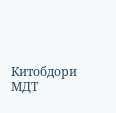Китобдори МДТ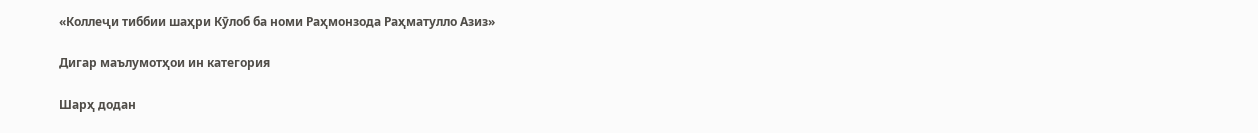«Коллеҷи тиббии шаҳри Кӯлоб ба номи Раҳмонзода Раҳматулло Азиз»

Дигар маълумотҳои ин категория

Шарҳ додан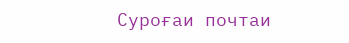Суроғаи почтаи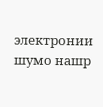электронии шумо нашр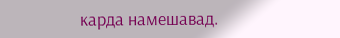карда намешавад.